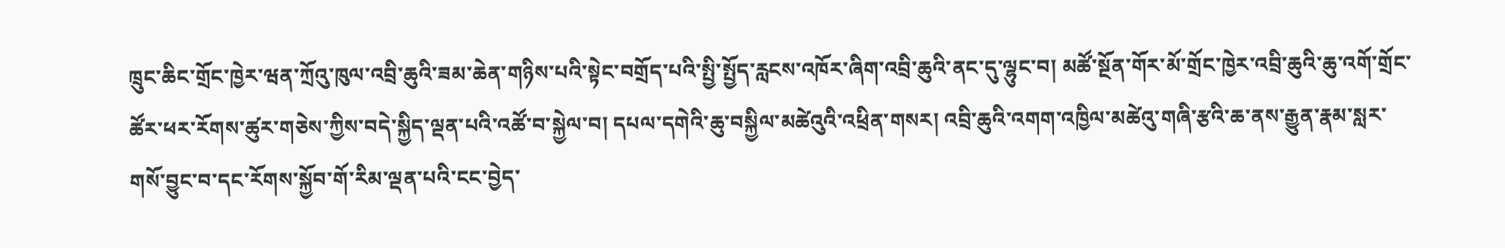ཁྲུང་ཆིང་གྲོང་ཁྱེར་ཝན་ཀྲོའུ་ཁུལ་འབྲི་ཆུའི་ཟམ་ཆེན་གཉིས་པའི་སྟེང་བགྲོད་པའི་སྤྱི་སྤྱོད་རླངས་འཁོར་ཞིག་འབྲི་ཆུའི་ནང་དུ་ལྷུང་བ། མཚོ་སྔོན་གོར་མོ་གྲོང་ཁྱེར་འབྲི་ཆུའི་ཆུ་འགོ་གྲོང་ཚོར་ཕར་རོགས་ཚུར་གཅེས་ཀྱིས་བདེ་སྐྱིད་ལྡན་པའི་འཚོ་བ་སྐྱེལ་བ། དཔལ་དགེའི་ཆུ་བསྐྱིལ་མཚེའུའི་འཕྲིན་གསར། འབྲི་ཆུའི་འགག་འཁྱིལ་མཚེའུ་གཞི་རྩའི་ཆ་ནས་རྒྱུན་རྣམ་སླར་གསོ་བྱུང་བ་དང་རོགས་སྐྱོབ་གོ་རིམ་ལྡན་པའི་ངང་བྱེད་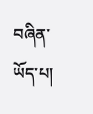བཞིན་ཡོད་པ།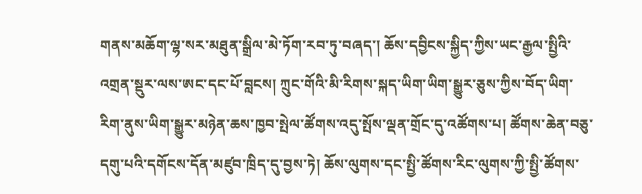གནས་མཆོག་ལྷ་སར་མཐུན་སྒྲིལ་མེ་ཏོག་རབ་ཏུ་བཞད་། ཆོས་དབྱིངས་སྐྱིད་ཀྱིས་ཡང་རྒྱལ་སྤྱིའི་འགྲན་སྡུར་ལས་ཨང་དང་པོ་བླངས། ཀྲུང་གོའི་མི་རིགས་སྐད་ཡིག་ཡིག་སྒྱུར་ཅུས་ཀྱིས་བོད་ཡིག་རིག་ནུས་ཡིག་སྒྱུར་མཉེན་ཆས་ཁྱབ་སྤེལ་ཚོགས་འདུ་སྤོས་ལྡན་གྲོང་དུ་འཚོགས་པ། ཚོགས་ཆེན་བཅུ་དགུ་པའི་དགོངས་དོན་མཛུབ་ཁྲིད་དུ་བྱས་ཏེ། ཆོས་ལུགས་དང་སྤྱི་ཚོགས་རིང་ལུགས་ཀྱི་སྤྱི་ཚོགས་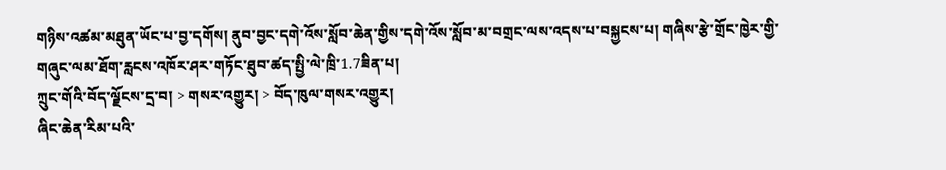གཉིས་འཚམ་མཐུན་ཡོང་པ་བྱ་དགོས། ནུབ་བྱང་དགེ་འོས་སློབ་ཆེན་གྱིས་དགེ་འོས་སློབ་མ་བགྲང་ལས་འདས་པ་བསྐྱངས་པ། གཞིས་རྩེ་གྲོང་ཁྱེར་གྱི་གཞུང་ལམ་ཐོག་རླངས་འཁོར་ཤར་གཏོང་ཐུབ་ཚད་སྤྱི་ལེ་ཁྲི་1.7ཟིན་པ།
ཀྲུང་གོའི་བོད་ལྗོངས་དྲ་བ། > གསར་འགྱུར། > བོད་ཁུལ་གསར་འགྱུར།
ཞིང་ཆེན་རིམ་པའི་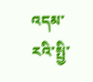འདམ་རའི་སྤྱི་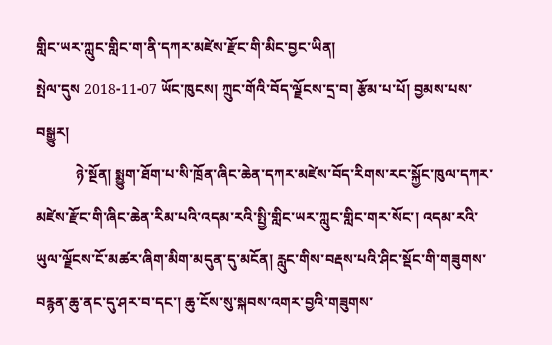གླིང་ཡར་ཀླུང་གླིང་ག་ནི་དཀར་མཛེས་རྫོང་གི་མིང་བྱང་ཡིན།
སྤེལ་དུས 2018-11-07 ཡོང་ཁུངས། ཀྲུང་གོའི་བོད་ལྗོངས་དྲ་བ། རྩོམ་པ་པོ། བྱམས་པས་བསྒྱུར།
           ཉེ་སྔོན། སྨྱུག་ཐོག་པ་སི་ཁྲོན་ཞིང་ཆེན་དཀར་མཛེས་བོད་རིགས་རང་སྐྱོང་ཁུལ་དཀར་མཛེས་རྫོང་གི་ཞིང་ཆེན་རིམ་པའི་འདམ་རའི་སྤྱི་གླིང་ཡར་ཀླུང་གླིང་གར་སོང་། འདམ་རའི་ཡུལ་ལྗོངས་ངོ་མཚར་ཞིག་མིག་མདུན་དུ་མངོན། རླུང་གིས་བརྡས་པའི་ཤིང་སྡོང་གི་གཟུགས་བརྙན་ཆུ་ནང་དུ་ཤར་བ་དང་། ཆུ་ངོས་སུ་སྐབས་འགར་བྱའི་གཟུགས་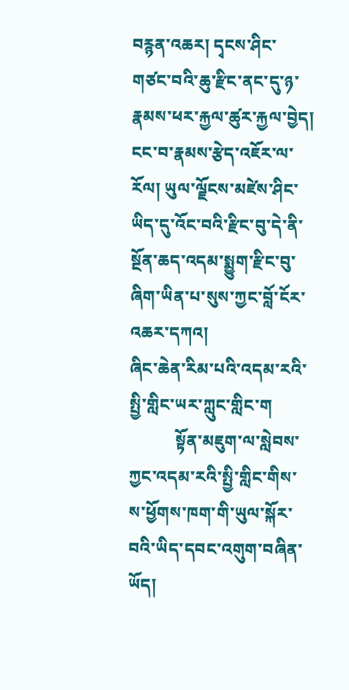བརྙན་འཆར། དྭངས་ཤིང་གཙང་བའི་ཆུ་རྫིང་ནང་དུ་ཉ་རྣམས་ཕར་རྐྱལ་ཚུར་རྐྱལ་བྱེད། ངང་བ་རྣམས་རྩེད་འཇོར་ལ་རོལ། ཡུལ་ལྗོངས་མཛེས་ཤིང་ཡིད་དུ་འོང་བའི་རྫིང་བུ་དེ་ནི་སྔོན་ཆད་འདམ་སྨྱུག་རྫིང་བུ་ཞིག་ཡིན་པ་སུས་ཀྱང་བློ་ངོར་འཆར་དཀའ།
ཞིང་ཆེན་རིམ་པའི་འདམ་རའི་སྤྱི་གླིང་ཡར་ཀླུང་གླིང་ག
           སྟོན་མཇུག་ལ་སླེབས་ཀྱང་འདམ་རའི་སྤྱི་གླིང་གིས་ས་ཕྱོགས་ཁག་གི་ཡུལ་སྐོར་བའི་ཡིད་དབང་འགུག་བཞིན་ཡོད།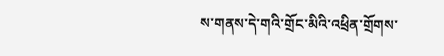ས་གནས་དེ་གའི་གྲོང་མིའི་འཕྲིན་གྲོགས་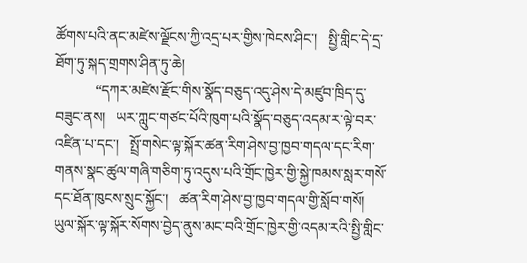ཚོགས་པའི་ནང་མཛེས་ལྗོངས་ཀྱི་འདྲ་པར་གྱིས་ཁེངས་ཤིང་།   སྤྱི་གླིང་དེ་དྲ་ཐོག་ཏུ་སྐད་གྲགས་ཤིན་ཏུ་ཆེ།
           “དཀར་མཛེས་རྫོང་གིས་སྣོད་བཅུད་འདུ་ཤེས་དེ་མཛུབ་ཁྲིད་དུ་བཟུང་ནས།   ཡར་ཀླུང་གཙང་པོའི་ཁུག་པའི་སྣོད་བཅུད་འདམ་ར་ལྟེ་བར་འཛིན་པ་དང་།   སྤྲོ་གསེང་ལྟ་སྐོར་ཚན་རིག་ཤེས་བྱ་ཁྱབ་གདལ་དང་རིག་གནས་སྣང་ཚུལ་གཞི་གཅིག་ཏུ་འདུས་པའི་གྲོང་ཁྱེར་གྱི་སྐྱེ་ཁམས་སླར་གསོ་དང་ཐོན་ཁུངས་སྲུང་སྐྱོང་།   ཚན་རིག་ཤེས་བྱ་ཁྱབ་གདལ་གྱི་སློབ་གསོ།   ཡུལ་སྐོར་ལྟ་སྐོར་སོགས་བྱེད་ནུས་མང་བའི་གྲོང་ཁྱེར་གྱི་འདམ་རའི་སྤྱི་གླིང་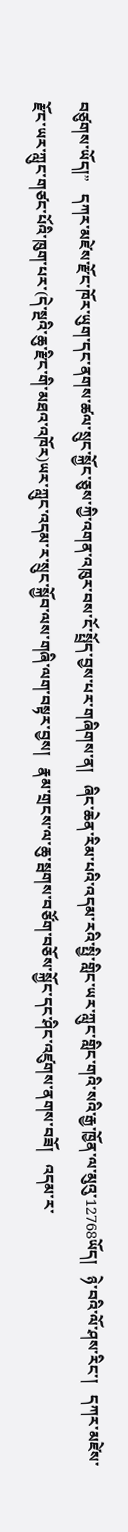བཙུགས་ཡོད།”   དཀར་མཛེས་རྫོང་ཁོར་ཡུག་དང་ནགས་ཚལ་སྲུང་སྐྱོང་ཅུས་ཀྱི་འགན་འཁུར་བས་ངོ་སྤྲོད་བྱས་པར་གཞིགས་ན།   ཞིང་ཆེན་རིམ་པའི་འདམ་རའི་སྤྱི་གླིང་ཡར་ཀླུང་གླིང་གའི་སའི་རྒྱ་ཁྱོན་ལ་མུའུ་12768ཡོད།   ཉེ་བའི་ལོ་ཤས་རིང་།   དཀར་མཛེས་རྫོང་ཡར་ཀླུང་གཙང་པོའི་ཁུག་པར་(དེ་སྔའི་ཆུ་རྫིང་གི་མཐའ་འཁོར)ཡར་ཀླུང་འདམ་ར་སྲུང་སྐྱོབ་ལས་གཞི་ལག་བསྟར་བྱས།   རྣམ་གྲངས་ལ་ཆུ་སྦགས་བཙོག་བཅོས་སྐྱོང་དང་ཤིང་འཛུགས་ནགས་བཟོ།   འདམ་ར་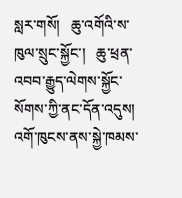སླར་གསོ།   ཆུ་འགོའི་ས་ཁུལ་སྲུང་སྐྱོང་།   ཆུ་ཕྲན་འབབ་རྒྱུད་ལེགས་སྐྱོང་སོགས་ཀྱི་ནང་དོན་འདུས།   འགོ་ཁུངས་ནས་སྐྱེ་ཁམས་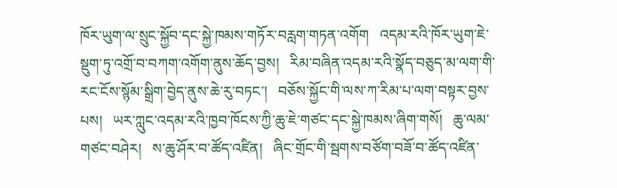ཁོར་ཡུག་ལ་སྲུང་སྐྱོབ་དང་སྐྱེ་ཁམས་གཏོར་བརླག་གཏན་འགོག   འདམ་རའི་ཁོར་ཡུག་ཇེ་སྡུག་ཏུ་འགྲོ་བ་བཀག་འགོག་ནུས་ཆོད་བྱས།   རིམ་བཞིན་འདམ་རའི་སྣོད་བཅུད་མ་ལག་གི་རང་ངོས་སྙོམ་སྒྲིག་བྱེད་ནུས་ཆེ་རུ་བཏང་།   བཅོས་སྐྱོང་གི་ལས་ཀ་རིམ་པ་ལག་བསྟར་བྱས་པས།   ཡར་ཀླུང་འདམ་རའི་ཁྱབ་ཁོངས་ཀྱི་ཆུ་ཇེ་གཙང་དང་སྐྱེ་ཁམས་ཞིག་གསོ།   ཆུ་ལམ་གཙང་བཤེར།   ས་ཆུ་ཤོར་བ་ཚོད་འཛིན།   ཞིང་གྲོང་གི་སྦགས་བཙོག་བཟོ་བ་ཚོད་འཛིན་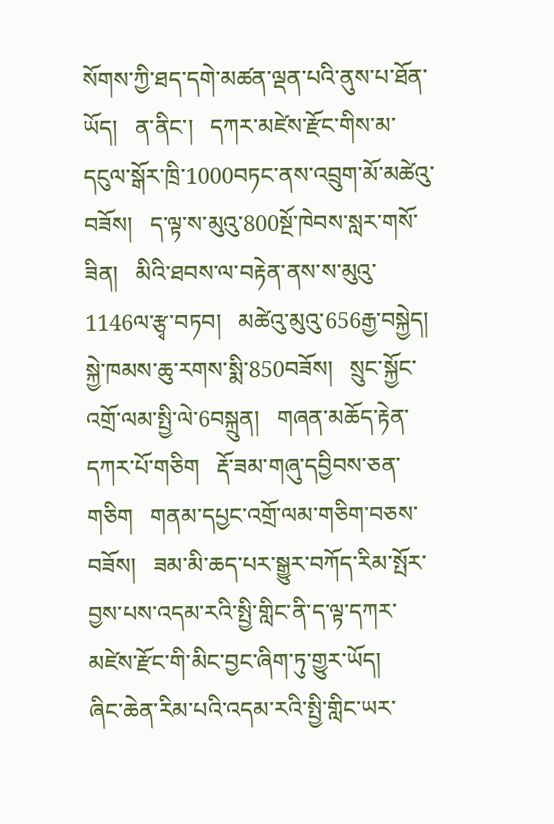སོགས་ཀྱི་ཐད་དགེ་མཚན་ལྡན་པའི་ནུས་པ་ཐོན་ཡོད།   ན་ནིང་།   དཀར་མཛེས་རྫོང་གིས་མ་དངུལ་སྒོར་ཁྲི་1000བཏང་ནས་འབྲུག་མོ་མཚེའུ་བཟོས།   ད་ལྟ་ས་མུའུ་800སྔོ་ཁེབས་སླར་གསོ་ཟིན།   མིའི་ཐབས་ལ་བརྟེན་ནས་ས་མུའུ་1146ལ་རྩྭ་བཏབ།   མཚེའུ་མུའུ་656རྒྱ་བསྐྱེད།   སྐྱེ་ཁམས་ཆུ་རགས་སྨི་850བཟོས།   སྲུང་སྐྱོང་འགྲོ་ལམ་སྤྱི་ལེ་6བསྐྲུན།   གཞན་མཆོད་རྟེན་དཀར་པོ་གཅིག   རྡོ་ཟམ་གཞུ་དབྱིབས་ཅན་གཅིག   གནམ་དཔྱང་འགྲོ་ལམ་གཅིག་བཅས་བཟོས།   ཟམ་མི་ཆད་པར་སྒྱུར་བཀོད་རིམ་སྤོར་བྱས་པས་འདམ་རའི་སྤྱི་གླིང་ནི་ད་ལྟ་དཀར་མཛེས་རྫོང་གི་མིང་བྱང་ཞིག་ཏུ་གྱུར་ཡོད།
ཞིང་ཆེན་རིམ་པའི་འདམ་རའི་སྤྱི་གླིང་ཡར་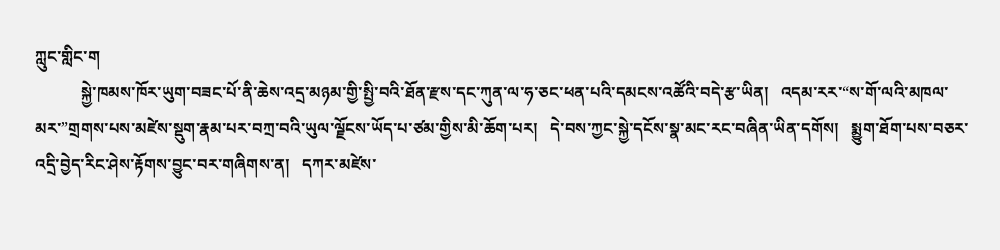ཀླུང་གླིང་ག
           སྐྱེ་ཁམས་ཁོར་ཡུག་བཟང་པོ་ནི་ཆེས་འདྲ་མཉམ་གྱི་སྤྱི་བའི་ཐོན་རྫས་དང་ཀུན་ལ་ཧ་ཅང་ཕན་པའི་དམངས་འཚོའི་བདེ་རྩ་ཡིན།   འདམ་རར་“ས་གོ་ལའི་མཁལ་མར་”གྲགས་པས་མཛེས་སྡུག་རྣམ་པར་བཀྲ་བའི་ཡུལ་ལྗོངས་ཡོད་པ་ཙམ་གྱིས་མི་ཆོག་པར།   དེ་བས་ཀྱང་སྐྱེ་དངོས་སྣ་མང་རང་བཞིན་ཡིན་དགོས།   སྨྱུག་ཐོག་པས་བཅར་འདྲི་བྱེད་རིང་ཤེས་རྟོགས་བྱུང་བར་གཞིགས་ན།   དཀར་མཛེས་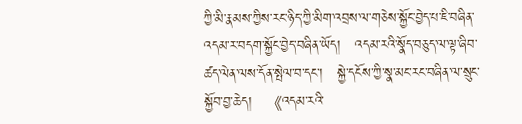ཀྱི་མི་རྣམས་ཀྱིས་རང་ཉིད་ཀྱི་མིག་འབྲས་ལ་གཅེས་སྐྱོང་བྱེད་པ་ཇི་བཞིན་འདམ་ར་བདག་སྐྱོང་བྱེད་བཞིན་ཡོད།   འདམ་རའི་སྣོད་བཅུད་ལ་ལྟ་ཞིབ་ཚད་ལེན་ལས་དོན་སྤེལ་བ་དང་།   སྐྱེ་དངོས་ཀྱི་སྣ་མང་རང་བཞིན་ལ་སྲུང་སྐྱོབ་བྱ་ཆེད།   《འདམ་རའི་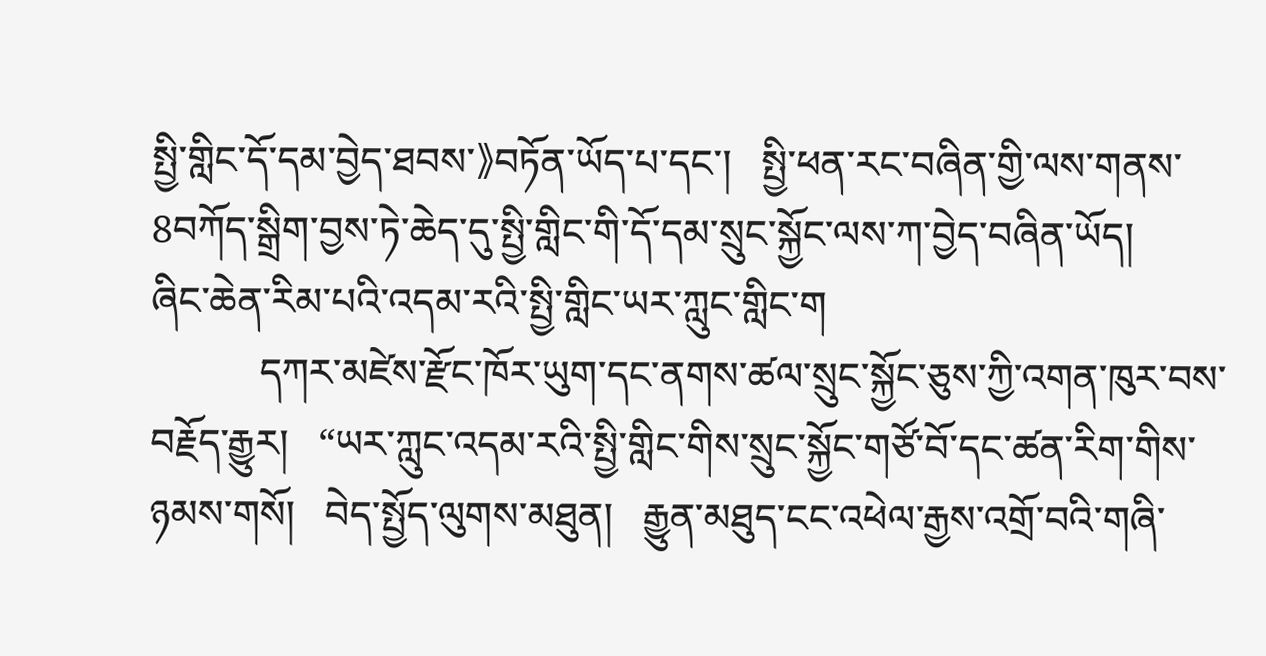སྤྱི་གླིང་དོ་དམ་བྱེད་ཐབས་》བཏོན་ཡོད་པ་དང་།   སྤྱི་ཕན་རང་བཞིན་གྱི་ལས་གནས་8བཀོད་སྒྲིག་བྱས་ཏེ་ཆེད་དུ་སྤྱི་གླིང་གི་དོ་དམ་སྲུང་སྐྱོང་ལས་ཀ་བྱེད་བཞིན་ཡོད།
ཞིང་ཆེན་རིམ་པའི་འདམ་རའི་སྤྱི་གླིང་ཡར་ཀླུང་གླིང་ག
           དཀར་མཛེས་རྫོང་ཁོར་ཡུག་དང་ནགས་ཚལ་སྲུང་སྐྱོང་ཅུས་ཀྱི་འགན་ཁུར་བས་བརྗོད་རྒྱུར།   “ཡར་ཀླུང་འདམ་རའི་སྤྱི་གླིང་གིས་སྲུང་སྐྱོང་གཙོ་བོ་དང་ཚན་རིག་གིས་ཉམས་གསོ།   བེད་སྤྱོད་ལུགས་མཐུན།   རྒྱུན་མཐུད་ངང་འཕེལ་རྒྱས་འགྲོ་བའི་གཞི་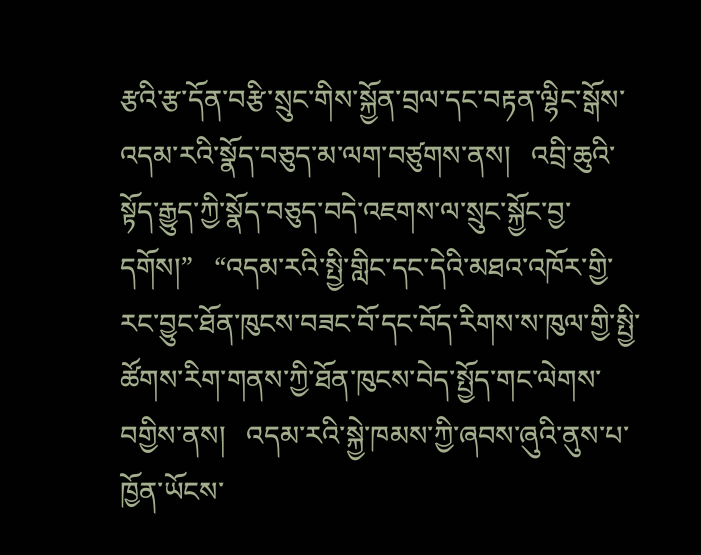རྩའི་རྩ་དོན་བརྩི་སྲུང་གིས་སྐྱོན་བྲལ་དང་བརྟན་ལྷིང་སྒོས་འདམ་རའི་སྣོད་བཅུད་མ་ལག་བཙུགས་ནས།   འབྲི་ཆུའི་སྟོད་རྒྱུད་ཀྱི་སྣོད་བཅུད་བདེ་འཇགས་ལ་སྲུང་སྐྱོང་བྱ་དགོས།”   “འདམ་རའི་སྤྱི་གླིང་དང་དེའི་མཐའ་འཁོར་གྱི་རང་བྱུང་ཐོན་ཁུངས་བཟང་བོ་དང་བོད་རིགས་ས་ཁུལ་གྱི་སྤྱི་ཚོགས་རིག་གནས་ཀྱི་ཐོན་ཁུངས་བེད་སྤྱོད་གང་ལེགས་བགྱིས་ནས།   འདམ་རའི་སྐྱེ་ཁམས་ཀྱི་ཞབས་ཞུའི་ནུས་པ་ཁྱོན་ཡོངས་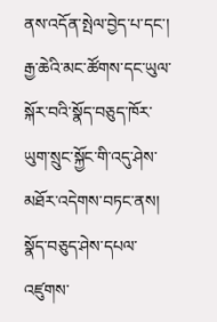ནས་འདོན་སྤེལ་བྱེད་པ་དང་།   རྒྱ་ཆེའི་མང་ཚོགས་དང་ཡུལ་སྐོར་བའི་སྣོད་བཅུད་ཁོར་ཡུག་སྲུང་སྐྱོང་གི་འདུ་ཤེས་མཐོར་འདེགས་བཏང་ནས།   སྣོད་བཅུད་ཤེས་དཔལ་འཛུགས་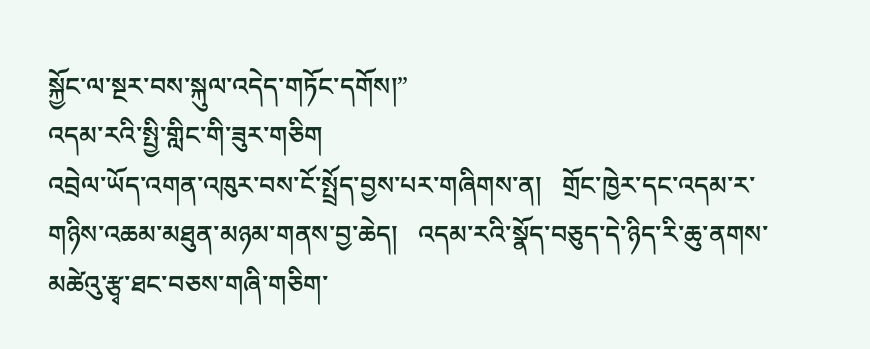སྐྱོང་ལ་སྔར་བས་སྐུལ་འདེད་གཏོང་དགོས།”
འདམ་རའི་སྤྱི་གླིང་གི་ཟུར་གཅིག
འབྲེལ་ཡོད་འགན་འཁུར་བས་ངོ་སྤྲོད་བྱས་པར་གཞིགས་ན།   གྲོང་ཁྱེར་དང་འདམ་ར་གཉིས་འཆམ་མཐུན་མཉམ་གནས་བྱ་ཆེད།   འདམ་རའི་སྣོད་བཅུད་དེ་ཉིད་རི་ཆུ་ནགས་མཚེའུ་རྩྭ་ཐང་བཅས་གཞི་གཅིག་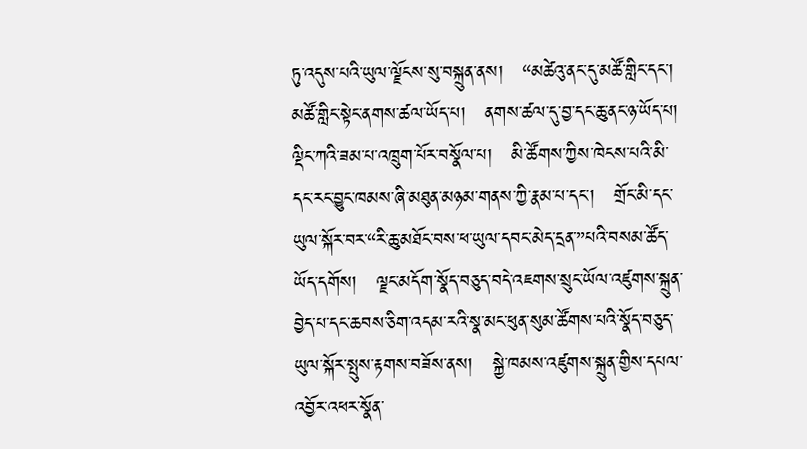ཏུ་འདུས་པའི་ཡུལ་ལྗོངས་སུ་བསྐྲུན་ནས།   “མཚེའུ་ནང་དུ་མཚོ་གླིང་དང་།   མཚོ་གླིང་སྟེང་ནགས་ཚལ་ཡོད་པ།   ནགས་ཚལ་དུ་བྱ་དང་ཆུ་ནང་ཉ་ཡོད་པ།   ལྡིང་ཀའི་ཟམ་པ་འཁྲུག་པོར་བསྣོལ་པ།   མི་ཚོགས་ཀྱིས་ཁེངས་པའི་མི་དང་རང་བྱུང་ཁམས་ཞི་མཐུན་མཉམ་གནས་ཀྱི་རྣམ་པ་དང་།   གྲོང་མི་དང་ཡུལ་སྐོར་བར་“རི་ཆུ་མཐོང་བས་ཕ་ཡུལ་དབང་མེད་དྲན་”པའི་བསམ་ཚོད་ཡོད་དགོས།   ལྗང་མདོག་སྣོད་བཅུད་བདེ་འཇགས་སྲུང་ཡོལ་འཛུགས་སྐྲུན་བྱེད་པ་དང་ཆབས་ཅིག་འདམ་རའི་སྣ་མང་ཕུན་སུམ་ཚོགས་པའི་སྣོད་བཅུད་ཡུལ་སྐོར་སྤུས་རྟགས་བཟོས་ནས།   སྐྱེ་ཁམས་འཛུགས་སྐྲུན་གྱིས་དཔལ་འབྱོར་འཕར་སྣོན་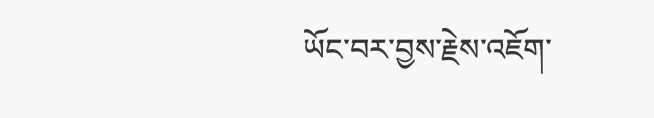ཡོང་བར་བྱས་རྗེས་འཇོག་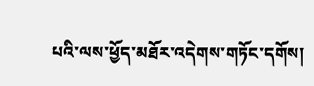པའི་ལས་ཕྱོད་མཐོར་འདེགས་གཏོང་དགོས།